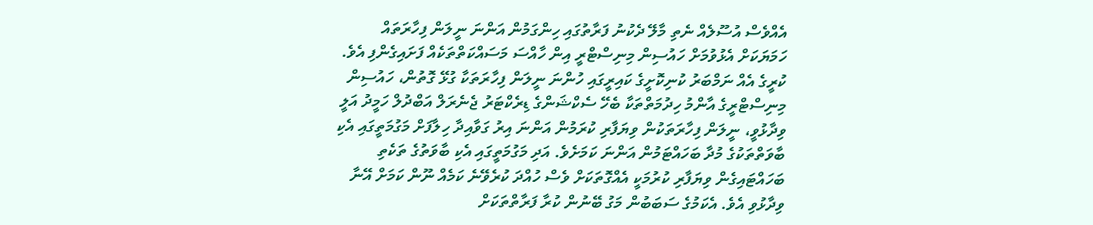އެއްވެސް އުސޫލެއް ނެތި މާލޭ ދެކުނު ފަރާތުގައި ހިންގަމުން އަންނަ ނީލަން ފިހާރަތައް ހަމަޔަކަށް އެޅުވުމަށް ހައުސިން މިނިސްޓްރީ އިން ހާއްސަ މަސައްކަތްތަކެއް ފަށައިގެންފި އެވެ.
ކުރީގެ އެއް ނަމްބަރު ކުނިކޮށީގެ ކައިރީގައި ހުންނަ ނީލަން ފިހާރަތަކާ ގުޅޭ ގޮތުން، ހައުސިން މިނިސްޓްރީގެ އާންމު ހިދުމަތްތަކާ ބެހޭ ސެކްޝަންގެ ޑިރެކްޓަރު ޖެނެރަލް އަބްދުލް ހަމީދު އަލީ ވިދާޅުވީ، ނީލަން ފިހާރަތަކުން ވިޔަފާރި ކުރަމުން އަންނަ އިރު ގަވާއިދާ ހިލާފަށް މަގުމަތީގައި އެކި ބާވަތްތަކުގެ މުދާ ބަހައްޓަމުން އަންނަ ކަމަށެވެ. އަދި މަގުމަތީގައި އެކި ބާވަތުގެ ތަކެތި ބަހައްޓައިގެން ވިޔަފާރި ކުރުމަކީ އެއްގޮތަކަށް ވެސް ހުއްދަ ކުރެވޭނެ ކަމެއް ނޫން ކަމަށް އޭނާ ވިދާޅުވި އެވެ. އެކަމުގެ ސަބަބުން މަގު ބޭނުން ކުރާ ފަރާތްތަކަށް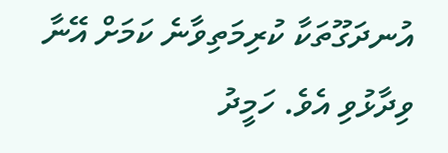އުނދަގޫތަކާ ކުރިމަތިވާނެ ކަމަށް އޭނާ ވިދާޅުވި އެވެ. ހަމީދު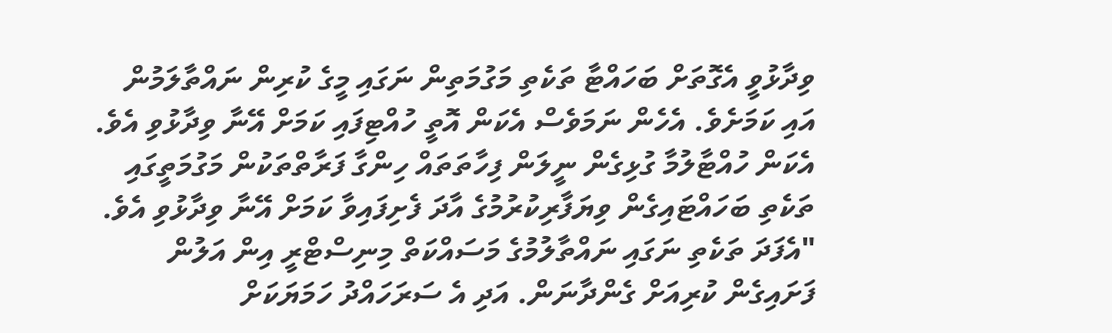ވިދާޅުވީ އެގޮތަށް ބަހައްޓާ ތަކެތި މަގުމަތިން ނަގައި މީގެ ކުރިން ނައްތާލަމުން އައި ކަމަށެވެ. އެހެން ނަމަވެސް އެކަން އޮތީ ހުއްޓިފައި ކަމަށް އޭނާ ވިދާޅުވި އެވެ.
އެކަން ހުއްޓާލުމާ ގުޅިގެން ނީލަން ފިހާތަތައް ހިންގާ ފަރާތްތަކުން މަގުމަތީގައި ތަކެތި ބަހައްޓައިގެން ވިޔަފާރިކުރުމުގެ އާދަ ފެށިފައިވާ ކަމަށް އޭނާ ވިދާޅުވި އެވެ.
"އެފަދަ ތަކެތި ނަގައި ނައްތާލުމުގެ މަސައްކަތް މިނިސްޓްރީ އިން އަލުން ފަށައިގެން ކުރިއަށް ގެންދާނަން. އަދި އެ ސަރަހައްދު ހަމަޔަކަށް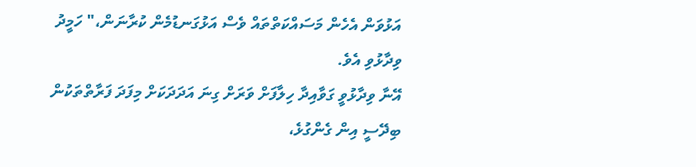އަޅުވަން އެހެން މަސައްކަތްތައް ވެސް އަޅުގަނޑުމެން ކުރާނަން،" ހަމީދު ވިދާޅުވި އެވެ.
އޭނާ ވިދާޅުވީ ގަވާއިދާ ހިލާފަށް ވަރަށް ގިނަ އަދަދަކަށް މިފަދަ ފަރާތްތަކުން ބިދޭސީ އިން ގެންގުޅެ،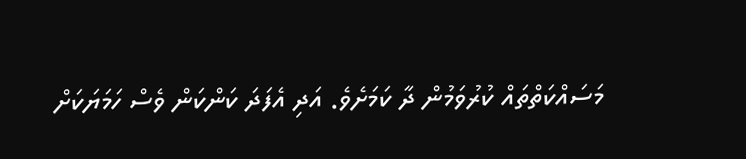މަސައްކަތްތައް ކުރުވަމުން ދާ ކަމަށެވެ. އަދި އެފަދަ ކަންކަން ވެސް ހަމަޔަކަށް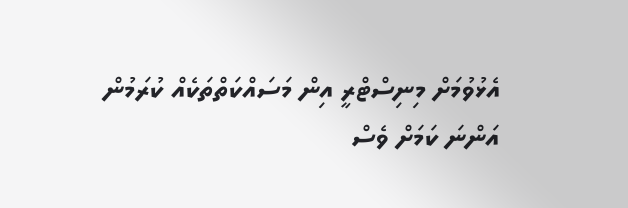އެޅުވުމަށް މިނިސްޓްރީ އިން މަސައްކަތްތަކެއް ކުރަމުން އަންނަ ކަމަށް ވެސް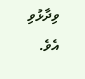ވިދާޅުވި އެވެ.